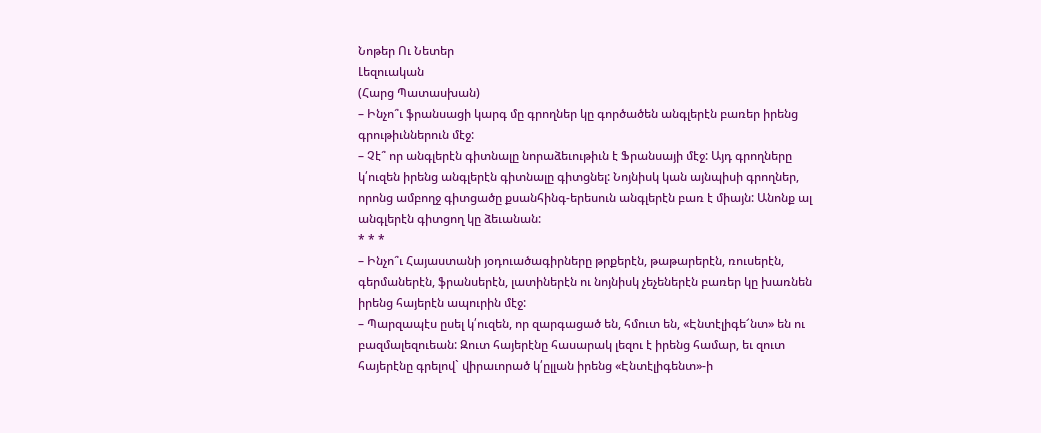Նոթեր Ու Նետեր
Լեզուական
(Հարց Պատասխան)
– Ինչո՞ւ ֆրանսացի կարգ մը գրողներ կը գործածեն անգլերէն բառեր իրենց գրութիւններուն մէջ:
– Չէ՞ որ անգլերէն գիտնալը նորաձեւութիւն է Ֆրանսայի մէջ: Այդ գրողները կ՛ուզեն իրենց անգլերէն գիտնալը գիտցնել: Նոյնիսկ կան այնպիսի գրողներ, որոնց ամբողջ գիտցածը քսանհինգ-երեսուն անգլերէն բառ է միայն: Անոնք ալ անգլերէն գիտցող կը ձեւանան:
* * *
– Ինչո՞ւ Հայաստանի յօդուածագիրները թրքերէն, թաթարերէն, ռուսերէն, գերմաներէն, ֆրանսերէն, լատիներէն ու նոյնիսկ չեչեներէն բառեր կը խառնեն իրենց հայերէն ապուրին մէջ:
– Պարզապէս ըսել կ՛ուզեն, որ զարգացած են, հմուտ են, «Էնտէլիգե՜նտ» են ու բազմալեզուեան: Զուտ հայերէնը հասարակ լեզու է իրենց համար, եւ զուտ հայերէնը գրելով` վիրաւորած կ՛ըլլան իրենց «Էնտէլիգենտ»-ի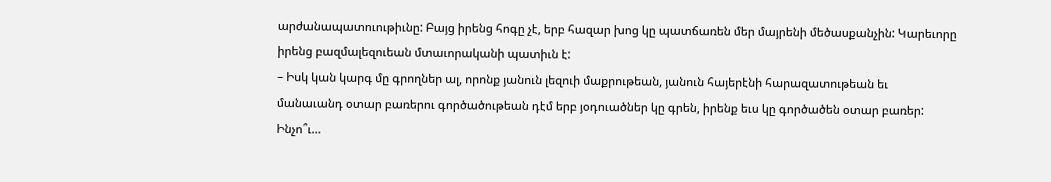արժանապատուութիւնը: Բայց իրենց հոգը չէ, երբ հազար խոց կը պատճառեն մեր մայրենի մեծասքանչին: Կարեւորը իրենց բազմալեզուեան մտաւորականի պատիւն է:
– Իսկ կան կարգ մը գրողներ ալ, որոնք յանուն լեզուի մաքրութեան, յանուն հայերէնի հարազատութեան եւ մանաւանդ օտար բառերու գործածութեան դէմ երբ յօդուածներ կը գրեն, իրենք եւս կը գործածեն օտար բառեր: Ինչո՞ւ…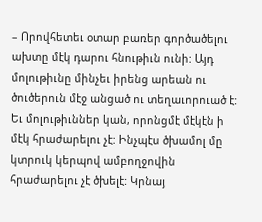– Որովհետեւ օտար բառեր գործածելու ախտը մէկ դարու հնութիւն ունի: Այդ մոլութիւնը մինչեւ իրենց արեան ու ծուծերուն մէջ անցած ու տեղաւորուած է: Եւ մոլութիւններ կան, որոնցմէ մէկէն ի մէկ հրաժարելու չէ: Ինչպէս ծխամոլ մը կտրուկ կերպով ամբողջովին հրաժարելու չէ ծխելէ: Կրնայ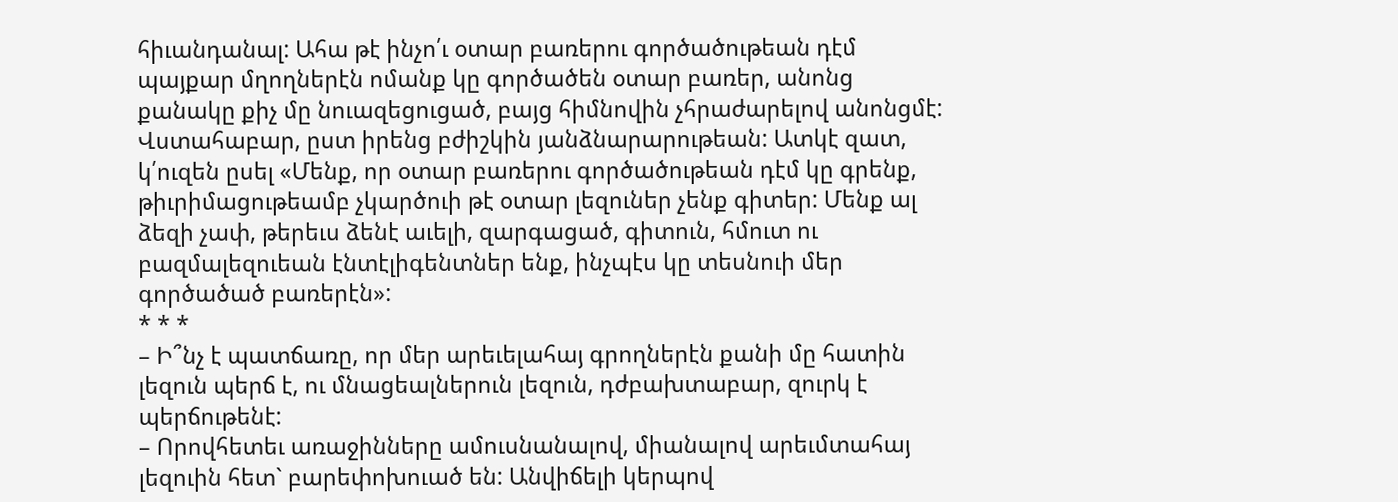հիւանդանալ: Ահա թէ ինչո՛ւ օտար բառերու գործածութեան դէմ պայքար մղողներէն ոմանք կը գործածեն օտար բառեր, անոնց քանակը քիչ մը նուազեցուցած, բայց հիմնովին չհրաժարելով անոնցմէ: Վստահաբար, ըստ իրենց բժիշկին յանձնարարութեան: Ատկէ զատ, կ՛ուզեն ըսել «Մենք, որ օտար բառերու գործածութեան դէմ կը գրենք, թիւրիմացութեամբ չկարծուի թէ օտար լեզուներ չենք գիտեր: Մենք ալ ձեզի չափ, թերեւս ձենէ աւելի, զարգացած, գիտուն, հմուտ ու բազմալեզուեան էնտէլիգենտներ ենք, ինչպէս կը տեսնուի մեր գործածած բառերէն»:
* * *
– Ի՞նչ է պատճառը, որ մեր արեւելահայ գրողներէն քանի մը հատին լեզուն պերճ է, ու մնացեալներուն լեզուն, դժբախտաբար, զուրկ է պերճութենէ:
– Որովհետեւ առաջինները ամուսնանալով, միանալով արեւմտահայ լեզուին հետ` բարեփոխուած են: Անվիճելի կերպով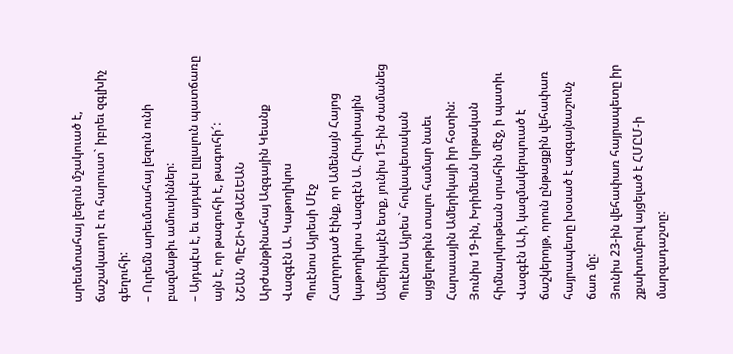արեւմտահայ լեզուն մշակուած է, ճաշակաւոր է ու հարուստ` իբրեւ զգլխիչ գեղուհի:
– Ուրեմն արեւմտահայ լեզուն ունի բազմաթիւ ամուսիններ:
– Այդպէս է, եւ այդպէս ըլլալուն պատճառը այն է, որ թագուհի է, թագուհի՜:
ՆՇԱՆ ՊԷՇԻԿԹԱՇԼԵԱՆ
Արժանթինահայ Ազգային Կեանք
Վազգէն Ա. Կաթողիկոս
Պուէնոս Այրեսի Մէջ
Հաղորդած էինք, որ Ամենայն Հայոց կաթողիկոս Վազգէն Ա. Հիւսիսային Ամերիկայէն ետք, յունիս 15-ին ժամանեց Պուէնոս Այրես` հովապետական այցելութիւն տալու համար նաեւ Հարաւային Ամերիկայի իր հօտին:
Յունիս 19-ին, Խրիմեան կրթական հիմնարկութեան սրահին մէջ, ի պատիւ Վազգէն Ա.ի, կազմակերպուած է ճաշկերոյթ, որուն ընթացքին վեհափառ հայրապետը խօսած է ազգայնաշունչ ճառ մը:
Յունիս 23-ին վեհափառ հայրապետը իր շքախումբով այցելած է ՀՄԸՄ-ի մարզադաշտը: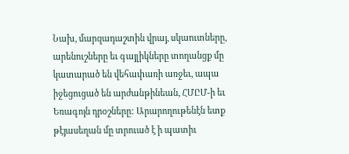Նախ, մարզադաշտին վրայ, սկաուտները, արենուշները եւ գայլիկները տողանցք մը կատարած են վեհափառի առջեւ, ապա իջեցուցած են արժանթինեան, ՀՄԸՄ-ի եւ Եռագոյն դրօշները: Արարողութենէն ետք թէյասեղան մը տրուած է ի պատիւ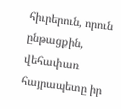հիւրերուն, որուն ընթացքին, վեհափառ հայրապետը իր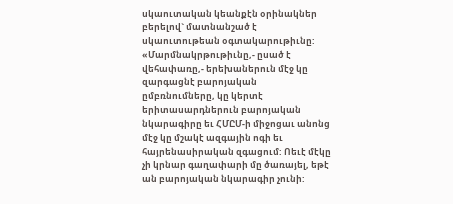սկաուտական կեանքէն օրինակներ բերելով` մատնանշած է սկաուտութեան օգտակարութիւնը:
«Մարմնակրթութիւնը,- ըսած է վեհափառը,- երեխաներուն մէջ կը զարգացնէ բարոյական ըմբռնումները, կը կերտէ երիտասարդներուն բարոյական նկարագիրը եւ ՀՄԸՄ-ի միջոցաւ անոնց մէջ կը մշակէ ազգային ոգի եւ հայրենասիրական զգացում: Ոեւէ մէկը չի կրնար գաղափարի մը ծառայել, եթէ ան բարոյական նկարագիր չունի: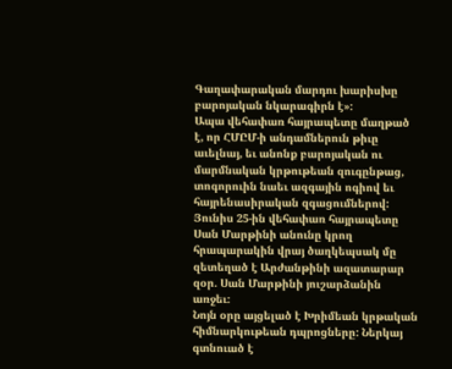Գաղափարական մարդու խարիսխը բարոյական նկարագիրն է»:
Ապա վեհափառ հայրապետը մաղթած է, որ ՀՄԸՄ-ի անդամներուն թիւը աւելնայ, եւ անոնք բարոյական ու մարմնական կրթութեան զուգընթաց, տոգորուին նաեւ ազգային ոգիով եւ հայրենասիրական զգացումներով:
Յունիս 25-ին վեհափառ հայրապետը Սան Մարթինի անունը կրող հրապարակին վրայ ծաղկեպսակ մը զետեղած է Արժանթինի ազատարար զօր. Սան Մարթինի յուշարձանին առջեւ:
Նոյն օրը այցելած է Խրիմեան կրթական հիմնարկութեան դպրոցները: Ներկայ գտնուած է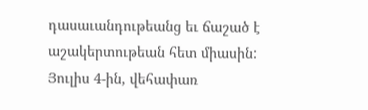դասաւանդութեանց եւ ճաշած է աշակերտութեան հետ միասին:
Յուլիս 4-ին, վեհափառ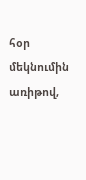հօր մեկնումին առիթով,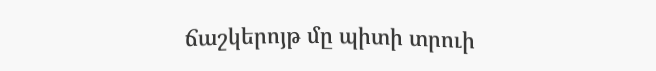ճաշկերոյթ մը պիտի տրուի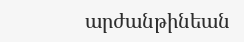արժանթինեան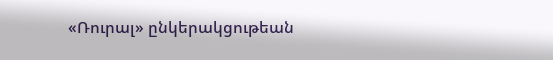«Ռուրալ» ընկերակցութեան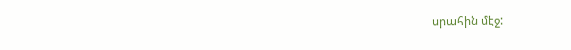սրահին մէջ: